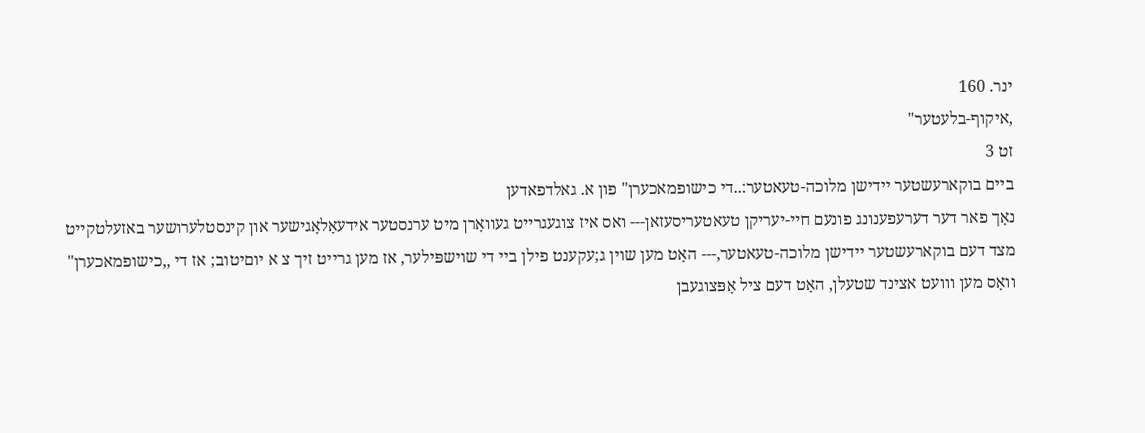ינר. 160
,איקוף-בלעטער"
זט 3
ביים בוקארעשטער יידישן מלוכה-טעאטער:..די כישופמאכערן" פון א. גאלדפאדען
נאָך פאר דער דערעפענונג פונעם חיי-יעריקן טעאטעריסעזאן--- ואס איז צוגעגרייט געװאָרן מיט ערנסטער אידעאָלאָגישער און קינסטלערושער באזעלטקייט מצד דעם בוקארעשטער יידישן מלוכה-טעאטער,--- האָט מען שוין ג;עקענט פילן ביי די שוישפּילער, אז מען גרייט זיך צ א יוםיטוב; אז די ,,כישופמאכערן" וואָס מען װועט אצינד שטעלן, האָט דעם ציל אָפּצוגעבן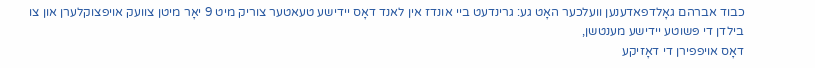כבוד אברהם גאָלדפאדענען וועלכער האָט גע: גרינדעט ביי אונדז אין לאנד דאָס יידישע טעאטער צוריק מיט 9 יאָר מיטן צוועק אויפצוקלערן און צו בילדן די פּשוטע יידישע מענטשן,
דאָס אויפפירן די דאָזיקע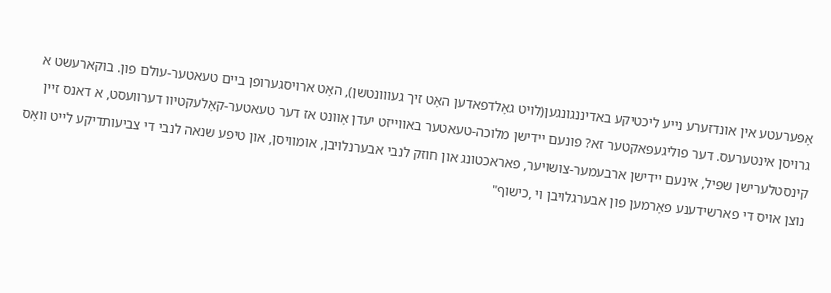אָפּערעטע אין אונדזערע נייע ליכטיקע באדיננגונגען(לויט גאָלדפאדען האָט זיך געווונטשן), האָט ארויסגערופן ביים טעאטער-עולם פון. בוקארעשט א גרויסן אינטערעס. דער פוליגעפּאקטער זא? פונעם יידישן מלוכה-טעאטער באווייזט יעדן אָוונט אז דער טעאטער-קאָלעקטיוו דערוועסט, א דאנס זיין קינסטלערישן שפּיל, אינעם יידישן ארבעמער-צושויער, פאראכטונג און חוזק לנבי אבערנלויבן, אומוויסן, און טיפע שנאה לנבי די צביעותדיקע לייט װאָס נוצן אויס די פארשידענע פאָרמען פון אבערגלויבן וי ,כישוף"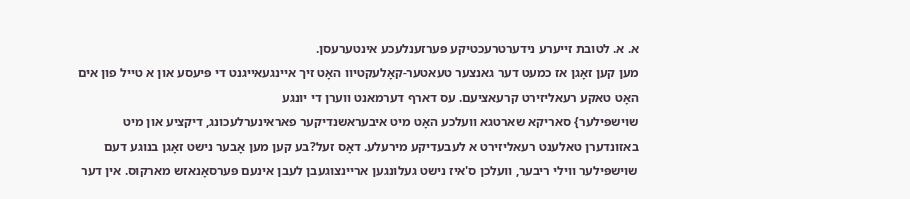א. א. לטובת זייערע נידערטרעכטיקע פּערזענלעכע אינטערעסן.
מען קען זאָגן אז כמעט דער גאנצער טעאטער-קאָלעקטיוו האָט זיך איינגעאייגנט די פּיעסע און א טייל פון אים האָט טאקע רעאליזירט קרעאציעם. עס דארף דערמאנט ווערן די יונגע
שוישפּילער} סאריקא שארטגא וועלכע האָט מיט איבעראשנדיקער פאראינערלעכונג, דיקציע און מיט באזונדערן טאלענט רעאליזירט א לעבעדיקע מירעלע. דאָס זעל?בע קען מען אָבער נישט זאָגן בנוגע דעם שוישפּילער װילי ריבער, וועלכן ס'איז נישט געלונגען אריינצוגעבן לעבן אינעם פּערסאָנאזש מארקוס. אין דער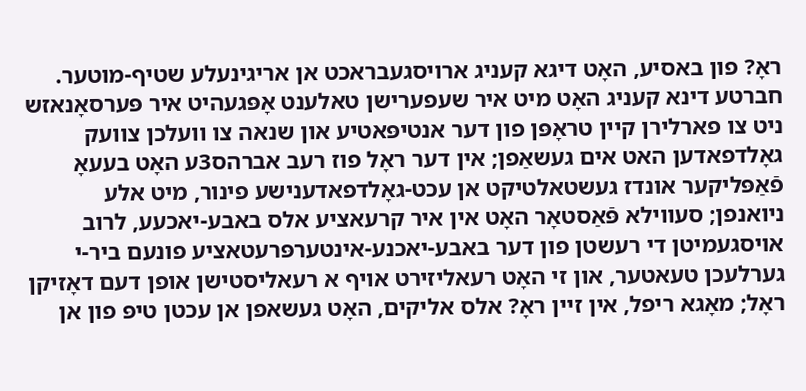ראָ? פון באסיע, האָט דיגא קעניג ארויסגעבראכט אן אריגינעלע שטיף-מוטער. חברטע דינא קעניג האָט מיט איר שעפערישן טאלענט אָפּגעהיט איר פּערסאָנאזש ניט צו פארלירן קיין טראָפּן פון דער אנטיפּאטיע און שנאה צו וועלכן צוועק גאָלדפאדען האט אים געשאַפן; אין דער ראָל פוז רעב אברהס3ע האָט בעעאָ פֿאַפּליקער אונדז געשטאלטיקט אן עכט-גאָלדפאדענישע פינור, מיט אלע ניואנפן; סעווילא פּֿאַסטאָר האָט אין איר קרעאציע אלס באבע-יאכעע, לרוב אויסגעמיטן די רעשטן פון דער באבע-יאכנע-אינטערפּרעטאציע פונעם ביר-י גערלעכן טעאטער, און זי האָט רעאליזירט אויף א רעאליסטישן אופן דעם דאָזיקן ראָל; מאָגא ריפל, אין זיין ראָ? אלס אליקים, האָט געשאפן אן עכטן טיפּ פון אן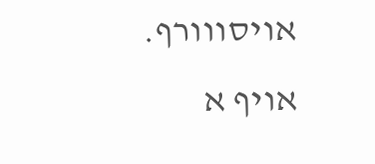אויסווורף.
אויף א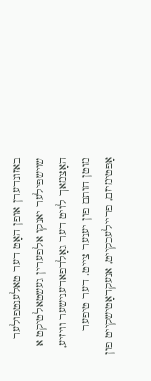באזונדערן אופן האָט דער טאלענטפולער שוישפּילער יאנקו אלפערין געשטאלטיקט א האָצמאך לויט דער גאָלדפאדענישער וויזיע, מוטן חותם פון יענער צייט. דער טיפער אָפּטימיזם, פריילעכקייט, אנעקדאָטישקייט פון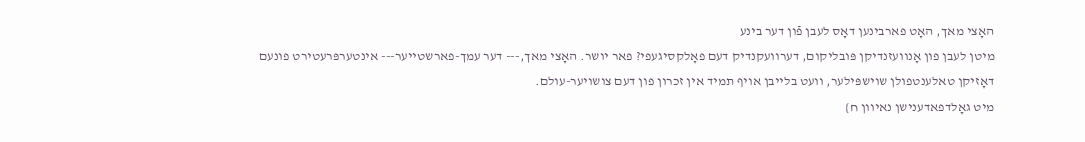האָצי מאך, האָט פארבינען דאָס לעבן פֿון דער בינע
מיטן לעבן פון אָנוועזנדיקן פּובליקום, דערוועקנדיק דעם פאָלקסיגעפי? פאר יושר. האָצי מאך,--- דער עמך-פארשטייער--- אינטערפּרעטירט פונעם דאָזיקן טאלענטפולן שוישפּילער, וועט בלייבן אויף תמיד אין זכרון פון דעם צושויער-עולם.
מיט גאָלדפאדענישן נאיוון ח}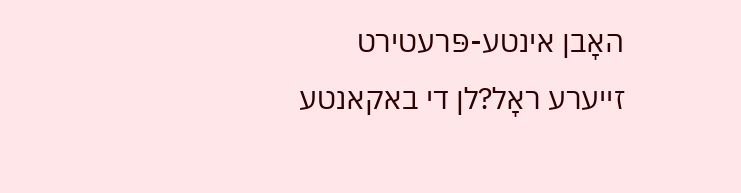האָבן אינטע-פּרעטירט זייערע ראָל?לן די באקאנטע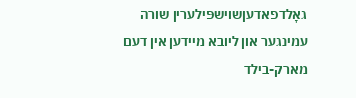גאָלדפאדעןשוישפּילערין שורה עמינגער און ליובא מיידען אין דעם מארק-בילד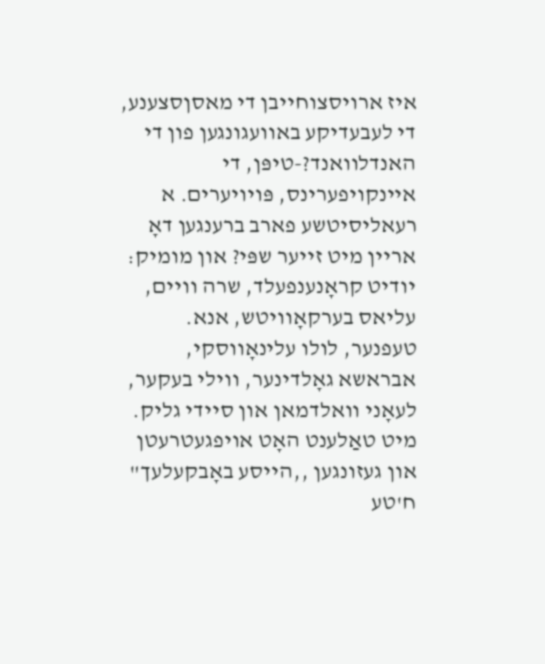איז ארויסצוחייבן די מאסןסצענע, די לעבעדיקע באוועגונגען פון די האנדלוואנד?-טיפּן, די איינקויפערינס, פּױויערים. א רעאליסיטשע פארב ברענגען דאָ אריין מיט זייער שפּי? און מומיק: יודיט קראָנענפעלד, שרה וויים, עליאס בערקאָוויטש, אנא. טעפנער, לולו עלינאָווסקי, אבראשא גאָלדינער, ווילי בעקער, לעאָני וואלדמאן און סיידי גליק. מיט טאַלענט האָט אויפגעטרעטן און געזונגען ,,הייסע באָבקעלעך" ח'טע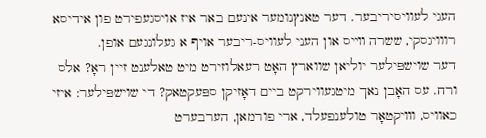העגי לעוויסיריבער. דער טאנץנומער אינעם באר איז אויסגעפירט פון אידיסא רווויגסקי, ששרה װײס און העני לעוויס-ריבער אויף א געלונגעם אופן.
דער שוישפּילער יוליאן שווארץ האָט רעאלוזירט מיט טאלענט זיין ראָ? אלס ורח. עס האָבן נאך מיטגעווירקט ביים דאָזיקן ספּעקטאק? די שוישפּילער: איזי כאוויס, וװיקטאָר טולענפעלד, ארי פורמאן, הערבערט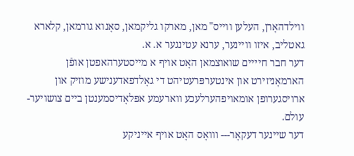ווילדהאָרן, העלען ווייס" מאן, מארקו גליקמאן, סאָנוא גורמאן, קלארא גאטליב, איזו וויינער, ערנא עטינגער א. א.
דער חבר חיײים שואוצמאן האָט אויף א מייסטערהאפטן אופֿן הארמאָניזירט און אינטערפּרעטיהט די גאָלדפאדענישע מוזיק און ארויסגערופן אומאויפהערלעכע ווארעמע אפּלאָדיסמענטן ביים צושויער-עולם.
דער שיינער דעקאָר--- װואָס האָט אויף אייניקע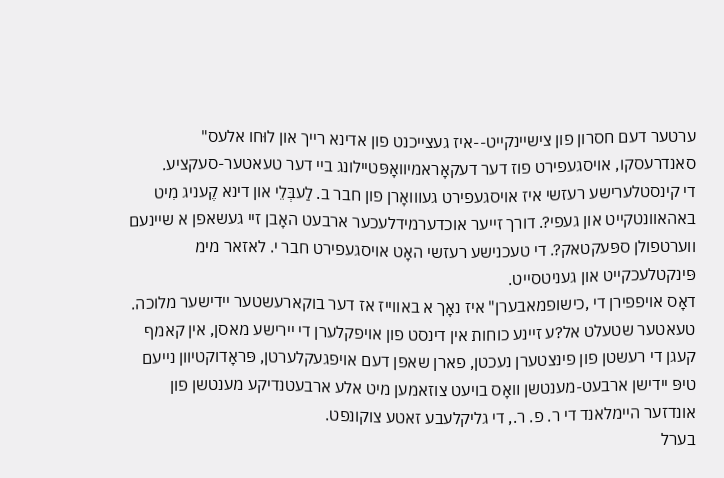ערטער דעם חסרון פון צישיינקייט--איז געצייכנט פון אדינא רייך און לוּחו אלעס" סאנדרעסקו, אויסגעפירט פוז דער דעקאָראמיוואָפּטיילונג ביי דער טעאטער-סעקציע.
די קינסטלערישע רעזשי איז אויסגעפירט געװואָרן פון חבר ב. לַעבְּלֵי און דינא קֶעניג מִיט באהאוונטקייט און געפי?. דורך זייער אוכדערמידלעכער ארבעט האָבן זיי געשאפן א שיינעם ווערטפולן ספּעקטאק?. די טעכנישע רעזשי האָט אויסגעפירט חבר י. לאזאר מימ פּינקטלעכקייט און געניטסייט.
דאָס אויפפירן די ,כישופמאבערן" איז נאָך א באווייז אז דער בוקארעשטער יידישער מלוכה. טעאטער שטעלט אל?ע זיינע כוחות אין דינסט פון אויפקלערן די יירישע מאסן, אין קאמף קעגן די רעשטן פון פינצטערן נעכטן, פארן שאפן דעם אויפגעקלערטן, פּראָדוקטיוון נייעם טיפּ יידישן ארבעט-מענטשן װאָס בויעט צוזאמען מיט אלע ארבעטנדיקע מענטשן פון אונדזער היימלאנד די ר. פ. ר., די גליקלעבע זאטע צוקונפט.
בערל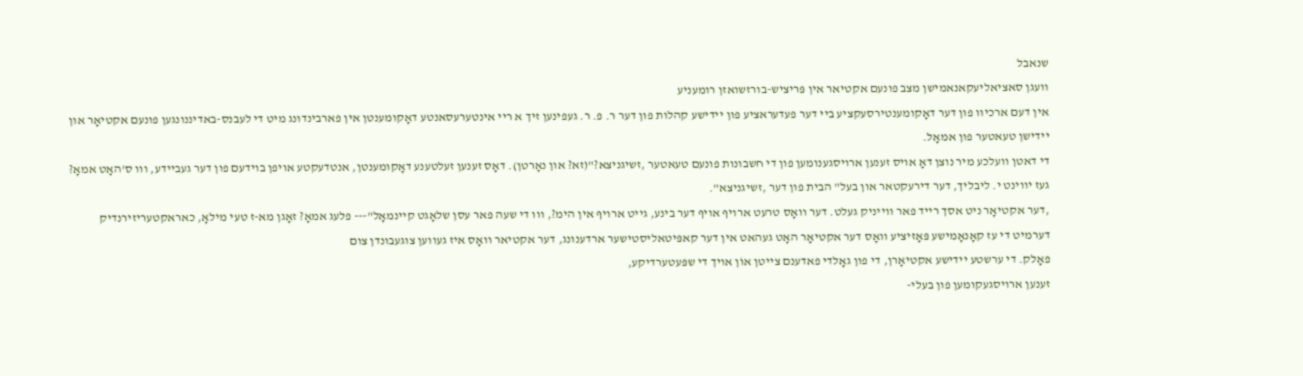שנאבל
וועגן סאציאליעקאנאמישן מצב פונעם אקטיאר אין פּריציש-בורזשואזן רומעניע
אין דעם ארכיוו פון דער דאָקומענטירסעקציע ביי דער פעדעראציע פון יידישע קהלות פון דער ר. פ. ר. געפינען זיך א ריי אינטערעסאנטע דאָקומענטן אין פארבינדונג מיט די לעבנס-באדיננונגען פונעם אקטיאָר און יידישן טעאטער פון אמאָל.
די דאטן וועלכע מיר נוצן דאָ אויס זענען ארויסגענומען פון די חשבונות פונעם טעאטער ,זשיגניצא?"(זא? און נאָרטן). דאָס זענען זעלטענע דאָקומענטן, אנטדעקטע אויפן בוידעם פון דער געביידע, ווו ס'האָט אמאָ? געז יווינט י. ליבליך, דער דירעקטאר און בעל" הבית פון דער ,זשיגניצא".
,דער אקטיאָר ניט אסך רייד פאר ווייניק געלט. דער װאָס טרעט ארויף אויף דער בינע, גייט ארויף אין הימ?, ווו די שעה פאר עסן שלאָגט קיינמאָל"--- פלעג אמאָ? זאָגן מא-ז טעי מילאָ, כאראקטעריזירנדיק דערמיט די עז קאָנאָמישע פּאָזיציע וואָס דער אקטיאָר האָט געהאט אין דער קאפּיטאליסטישער ארדענונג, דער אקטיאר װאָס איז געווען צוגעבונדן צום
פאָלק. די ערשטע יידישע אקטיאָרן, די פון גאָלדי פאדענם צייטן אוֹן אויך די שפּעטערדיקע,
זענען ארויסגעקומען פון בעלי-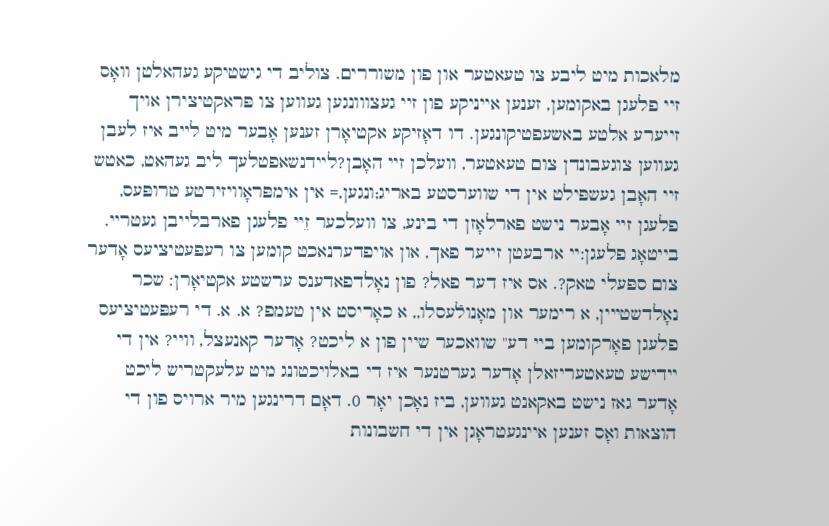מלאכות מיט ליבע צו טעאטער און פון משוררים. צוליב די גישטיקע געהאלטן וואָס זיי פלעגן באקומען, זענען אייניקע פון זיי געצווונגען געווען צו פּראקטיצירן אויך זייערע אלטע באשעפטיקונגען. דו דאָזיקע אקטיאָרן זענען אָבער מיט לייב איז לעבן געווען צוגעבונדן צום טעאטער, וועלכן זיי האָבן?ליידנשאפטלעך ליב געהאט, כאטש זיי האָבן געשפּילט אין די שווערסטע באריג;ונגען,= אין אימפּראָוויזירטע טרופּעס, פלעגן זיי אָבער נישט פארלאָזן די בינע, צו וועלכער זֵיי פלעגן פארבלייבן געטריי. בייטאָג פלעגן:יי ארבעטן זייער פאך, און אויפדערנאכט קומען צו רעפּעטיציעס אָדער צום ספּעלי טאק?. אס איז דער פאל? פון נאָלדפאדענס ערשטע אקטיאָרן: שכר נאָלדשטײין, א רימער און מאָנולֿעסלו,, א כאָריסט אין טעמפ? א. א. די רעפּעטיציעס פלעגן פאָרקומען ביי דע" שוואכער שיין פון א ליכט? אָדער קאנעצל, וויי? אין די יידישע טעאטעריזאלן אָדער גערטנער איז די באלויכטונג מיט עלעקטריש ליכט אָדער גאז נישט באקאנט געווען, ביז נאָכן יאָר 0. דאָם דרינגען מיר ארויס פון די הוצאות ואָס זענען איינגעטראָגן אין די חשבונות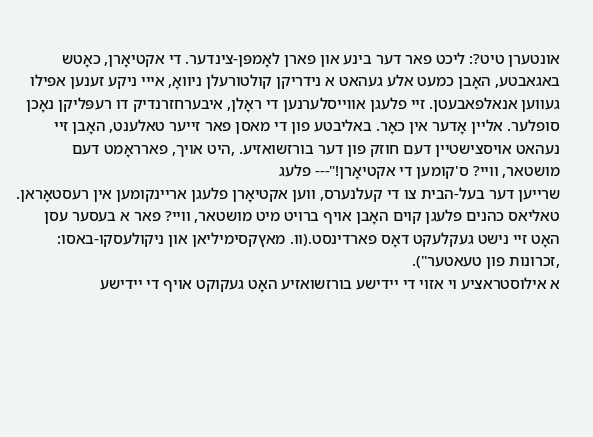אונטערן טיט?: ליכט פאר דער בינע און פארן לאָמפּן-צינדער. די אקטיאָרן, כאָטש באגאבטע, האָבן כמעט אלע געהאט א נידריקן קולטורעלן ניוואָ, אייי ניקע זענען אפילו געווען אנאלפאבעטן. זיי פלעגן אוױיסלערנען די ראָלן, איבערחזרנדיק דו רעפּליקן נאָכן סופלער. אליין אָדער אין כאָר. באליבטע פון די מאסן פאר זייער טאלענט, האָבן זיי נעהאט אויסצישטיין דעם חוזק פון דער בורזשואזיע. ,היט אויך, פארראָמט דעם מושטאר, וויי? ס'קומען די אקטיאָרן!"--- פלעג
שרייען דער בעל-הבית צו די קעלנערס, ווען אקטיאָרן פלעגן אריינקומען אין רעסטאָראן. טאליאס כהנים פלעגן קוים האָבן אויף ברויט מיט מושטאר, וויי? פאר א בעסער עסן האָט זיי נישט געקלעקט דאָס פארדינסט.(וו. מאץקסימיליאן און ניקולעסקו-באסו: ,זכרונות פון טעאטער").
א אילוסטראציע וי אזוי די יידישע בורזשואזיע האָט געקוקט אויף די יידישע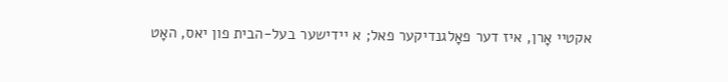אקטיי אָרן, איז דער פאָלגנדיקער פאל; א יידישער בעל-הבית פון יאס, האָט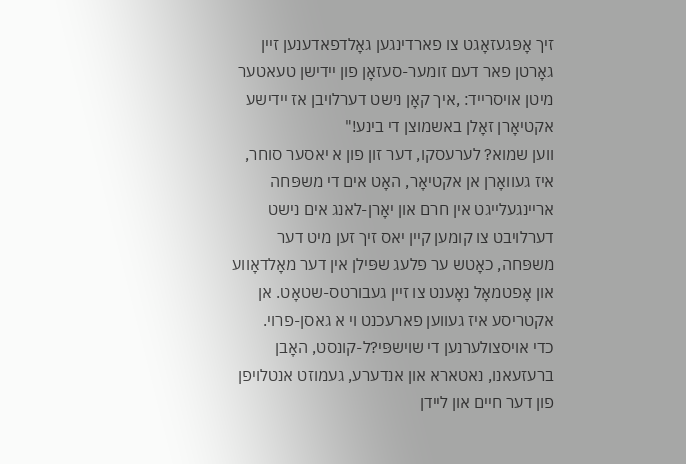זיך אָפּגעזאָגט צו פארדינגען גאָלדפאדענען זיין גאָרטן פאר דעם זומער-סעזאָן פון יידישן טעאטער מיטן אויסרייד: ,איך קאָן נישט דערלויבן אז יידישע אקטיאָרן זאָלן באשמוצן די בינע!"
ווען שמוא? לערעסקו, דער זון פון א יאסער סוחר, איז געוואָרן אן אקטיאָר, האָט אים די משפּחה אריינגעלייגט אין חרם און יאָרן-לאנג אים נישט דערלויבט צו קומען קיין יאס זיך זען מיט דער משפּחה, כאָטש ער פלעג שפּילן אין דער מאָלדאָווע און אָפטמאָל נאָענט צו זיין געבורטס-שטאָט. אן אקטריסע איז געווען פארעכנט וי א גאסן-פרוי.
כדי אויסצולערנען די שוישפּי?ל-קונסט, האָבן ברעזעאנו, נאטארא און אנדערע, געמוזט אנטלויפן פון דער חיים און ליידן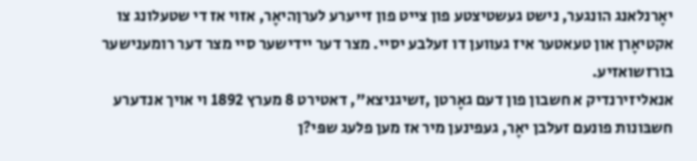יאָרנלאנג הונגער, נישט געשטיצטע פון צייט פון זייערע לערןהיאָר, אזוי אז די שטעלונג צו אקטיאָרן און טעאטער איז געווען דו זעלבע יסיי. מצר דער יידישער סיי מצר דער רומענישער בורזשואזיע.
אנאליזירנדיק א חשבון פון דעם גאָרטן ,זשיגניצא", דאטירט 8 מערץ 1892 וי אויך אנדערע חשבּונות פונעם זעלבן יאָר, געפינען מיר אז מען פלעג שפּי?ן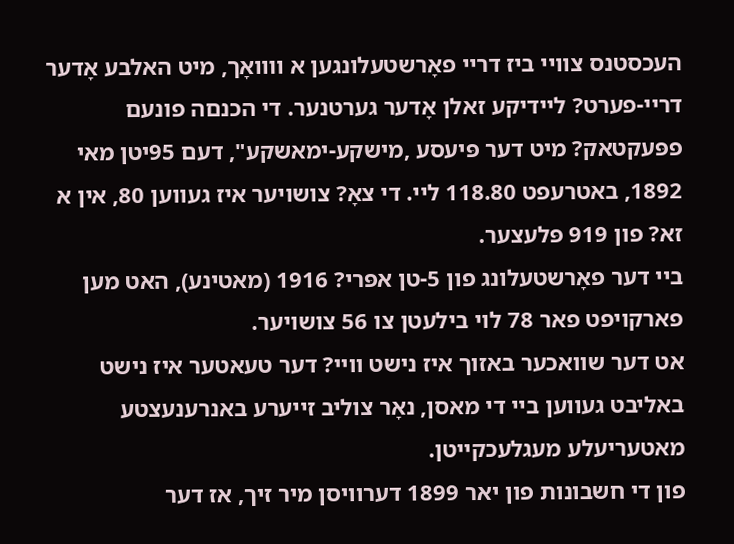העכסטנס צוויי ביז דריי פאָרשטעלונגען א וװואָך, מיט האלבע אָדער דריי-פערט? ליידיקע זאלן אָדער גערטנער. די הכנםה פונעם פפּעקטאק? מיט דער פּיעסע ,מישקע-ימאשקע", דעם 95יטן מאי 1892, באטרעפט 118.80 ליי. די צאָ? צושויער איז געווען 80, אין א זא? פון 919 פּלעצער.
ביי דער פאָרשטעלונג פון 5-טן אפּרי? 1916 (מאטינע), האט מען פארקויפט פאר 78 לוי בילעטן צו 56 צושויער.
אט דער שוואכער באזוך איז נישט וויי? דער טעאטער איז נישט באליבט געווען ביי די מאסן, נאָר צוליב זייערע באנרענעצטע מאטעריעלע מעגלעכקייטן.
פון די חשבונות פון יאר 1899 דערוויסן מיר זיך, אז דער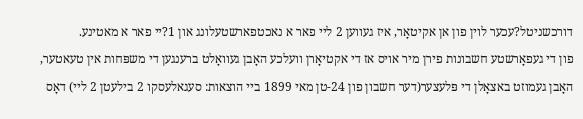דורכשניטל?עכער לוין פון אן אקיטאָר, איז געווען 2 ליי פאר א נאכטפארשטעלונג און 1?יי פאר א מאטינע.
פון די געפאָרשטע חשבונות פירן מיר אויס אז די אקטיאָרן וועלכע האָבן געוואָלט ברענגען די משפּחות אין טעאטער, האָבן געמוזט באצאָלן די פּלעצער(דער חשבון פון 24-טן מאי 1899 ביי הוצאות: סעגאלעסקו 2 בילעטן 2 ליי) דאָס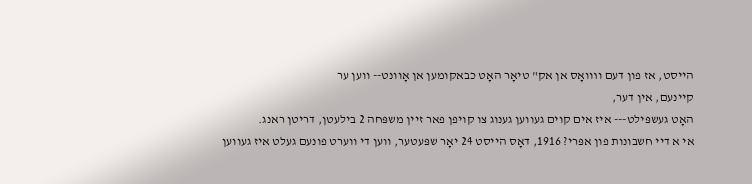הייסט, אז פון דעם וװואָס אן אק" טיאָר האָט כבאקומען אן אָוונט-- ווען ער
קיינעם, אין דער,
האָט געשפּילט--- איז אים קוים געווען גענוג צו קויפן פאר זיין משפּחה 2 בילעטן, דריטן ראנג.
אי א דיי חשבונות פון אפּרי? 1916, דאָס הייסט 24 יאָר שפּעטער, ווען די ווערט פונעם געלט איז געווען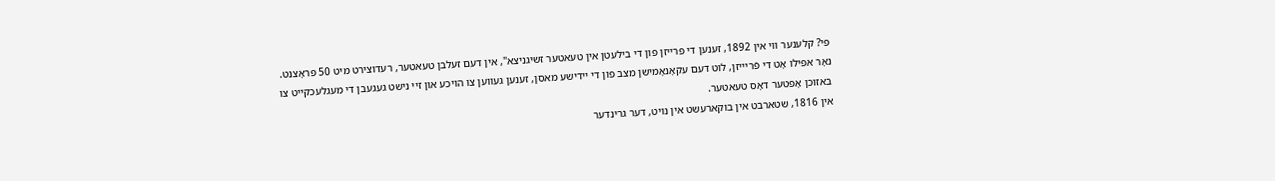פי? קלענער ווי אין 1892, זענען די פּרייזן פון די בילעטן אין טעאטער זשיגניצא", אין דעם זעלבן טעאטער, רעדוצירט מיט 50 פּראָצנט. נאָר אפילו אָט די פֿרײיזן, לוט דעם עקאָנאָמישן מצב פון די יידישע מאסן, זענען געווען צו הויכע און זיי נישט געגעבן די מעגלעכקייט צו באזוכן אָפטער דאָס טעאטער.
אין 1816, שטארבט אין בוקארעשט אין נויט, דער גרינדער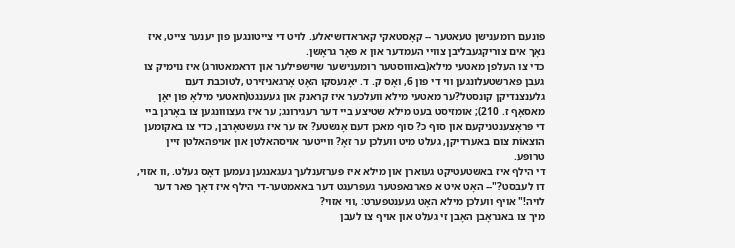פונעם רומענישן טעאטער -- קאָסטאקי קאראדזשיאלע. לויט די צייטונגען פון יענער צייט, איז נאָך אים צוריקגעבליבן צוויי העמדער און א פּאָר גראָשן.
כדי צו העלפן מאטעי מילא(באוווסטער רומענישער שוישפּילער און דראמאטורג) איז נוימיק צו געבן פארשטעלונגען ווי די פון 6, ואָס ק. ד. יאָנעסקו האָט אָרגאניזירט ,לטוכבת דעם גלענצנדיקן קונסטל?ער מאטעי מילא וועלכער איז קראנק און געענגט(חאטעי מילאָ פון יאָן מאסאָף ז. 210); אומזיסט בעט מילא שטיצע ביי דער רעגירונג; ער איז געצווונגען צו באָרגן ביי די פּראָצענטניקעם און סוף כ? סוף מאכן דעם אָנשטע? אז ער איז געשטאָרבן, כדי צו באקומען הוצאוֹת צום באערדיקן, געלט מיט וועלכן ער זאָ? ווייטער אויסהאלטן און אויפהאלטן זיין טרופּע.
די הילף איז באשטעטיקט געוארן און מילא איז פּערזענלעך געגאנגען נעמען דאָס געלט. ,וו אזוי, דו לעבסט?"-- האָט איט א פארנאפטער געפרעגט דער באאמטער-די הילף איז דאָך פאר דער לויה!" אויף וועלכן מילא האָט געענטפערט: ,ווי אזוי?
מיך צו באנראָבן האָבן זי געלט און אויף צו לעבן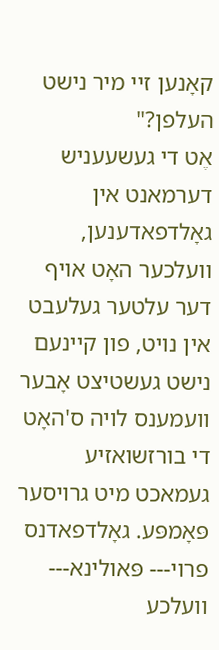קאָנען זיי מיר נישט העלפן?"
אֶט די געשעעניש דערמאנט אין גאָלדפאדענען, וועלכער האָט אויף דער עלטער געלעבט אין נויט, פון קיינעם נישט געשטיצט אָבער וועמענס לויה ס'האָט די בורזשואזיע געמאכט מיט גרויסער פּאָמפּע. גאָלדפאדנס פרוי--- פּאולינא--- וועלכע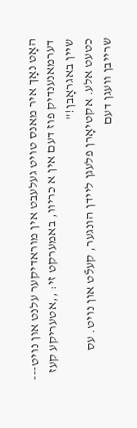האָט נאָך איר מאנס טויט געלעבט אין מוראדיקער עלנט און נויט--- דערמאנענדיק פוז דעם אין א כריוו, באמערקט זי: ,,אטעריקע קעז שיין באגראָבן!"
כטעט אלע. אקטיאָרן פלעגן ליידן הונגער, קעלֿט און נויט. עס שרייבן וועגן דעם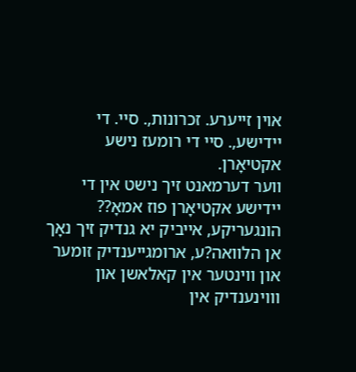אוין זייערע. זכרונות,. סיי. די יידישע,. סיי די רומעז נישע אקטיאָרן.
ווער דערמאנט זיך נישט אין די יידישע אקטיאָרן פוז אמאָ?? הונגעריקע, אייביק יא גנדיק זיך נאָך אן הלוואה?ע, ארומגייענדיק זומער און ווינטער אין קאלאשן און וווינענדיק אין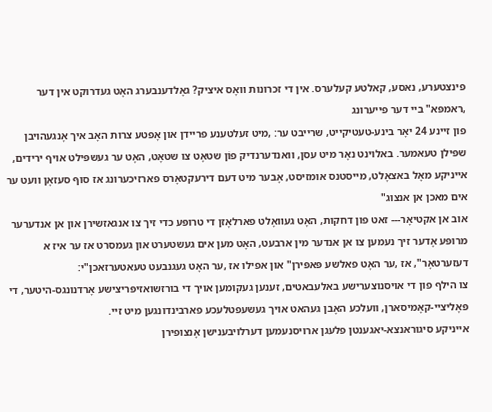פינצטערע, נאסע, קאלטע קעלערס. אין די זכרונות װאָס איציק? גאָלדענבערג האָט געדרוקט אין דער ,ראמפּא" ביי דער פייערונג
פון זיינע 24 יאָר בינע-טעטיקייט, שרייבט ער: ,מיט זעלטענע פריידן און אָפטע צרות האָב איך אָנגעהויבן שפּילן טעאמער. באלוינט נאָר מיט עסן, וואנדערנדיק פוֹן שטאָט צו שטאָט, האָט ער געשפּילט אויף ירידים, אייניקע מאָל באצאָלט, מייסטנס אומזיסט, אָבער מיט דעם דירעקטאָרס פארזיכערונג אז סוףּ סעזאָן וועט ער אים מאכן אן אנצוג"
אוב אן אקטיאָר--- זאט פון דחקות, האָט געװאָלט פארלאָזן די טרופּע כדי זיך צו אנגאזשירן און אן אנדערער מרופּע אָדער זיך נעמען צו אן אנדער מין ארבעט, האָט מען אים געשטערט און געמסרט אז ער איז א דעזערטאָר", אז ,ער האָט פאלשע פּאפּירן" און אפילו אז ,ער האָט געגנבעט טעאטערזאכן"י:
צו הילף פון די אויסנוצערישע באלעבאטים, זענען געקומען אויך די בורזשואזיפּריצישע אָרדנונגס-היטער, די פּאָליציי-קאָמיסארן, וועלכע האָבן געהאט אויך געשעפטלעכע פארבינדונגען מיט זיי.
אייניקע סיגוראנצא-יאגענטן פלעגן ארויסנעמען דערלויבענישן אָנצופירן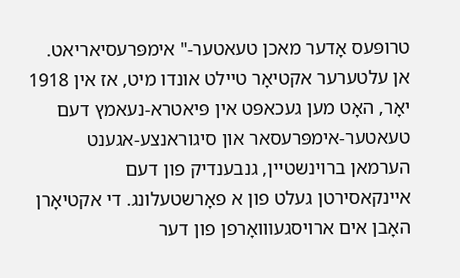טרופּעס אָדער מאכן טעאטער-" אימפּרעסיאריאט.
אן עלטערער אקטיאָר טיילט אונדו מיט, אז אין 1918 יאָר, האָט מען געכאפּט אין פּיאטרא-נעאמץ דעם טעאטער-אימפּרעסאר און סיגוראנצע-אגענט הערמאן ברוינשטיין, גנבענדיק פון דעם איינקאסירטן געלט פון א פאָרשטעלונג. די אקטיאָרן האָבן אים ארויסגעװואָרפן פון דער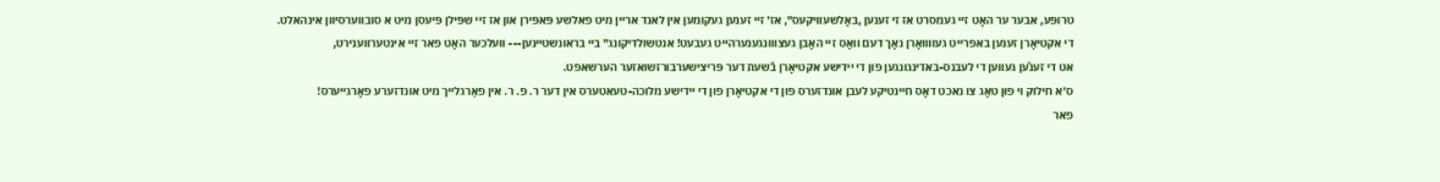טרופּע, אבער ער האָט זיי געמסרט אז זי זענען ,באָלשעוויקעס", אז' זיי זענען געקומען אין לאנד אריין מיט פאלשע פּאפּירן און אז זיי שפּילן פּיעסן מיט א סובווערסיוון אינהאלט.
די אקטיאָרן זענען באפרייט געוװואָרן נאָך דעם וואָס זיי האָבן געצווונגענערהייט געבעט! אנטשולדיקונג" ביי בראונשטיינען--- וועלכער האָט פאר זיי אינטערווענירט,
אט די זענֿען געווען די לעבנס-באדינגונגען פון די יידישע אקטיאָרן בֿשעת דער פּריצישערבורזשואזער הערשאפט.
ס'א חילוק וי פוּן טאָג צו נאכט דאָס חיינטיקע לעבן אונדזערס פון די אקטיאָרן פון די יידישע מלוכה-טעאטערס אין דער ר. פ. ר. אין פאַרגלייך מיט אונדזערע פאָרגייערס!
פאר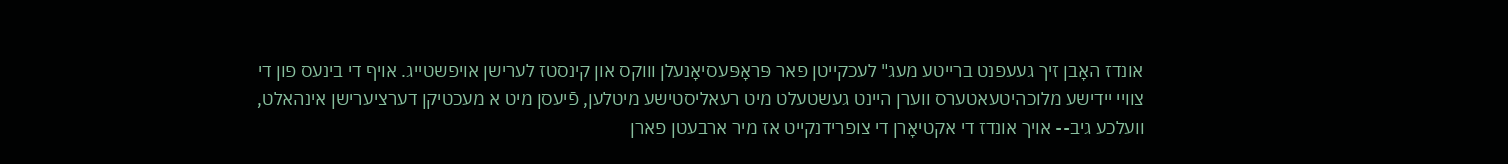אונדז האָבן זיך געעפנט ברייטע מעג" לעכקייטן פאר פּראָפּעסיאָנעלן וווקס און קינסטז לערישן אויפשטייג. אויף די בינעס פון די צוויי יידישע מלוכהיטעאטערס ווערן היינט געשטעלט מיט רעאליסטישע מיטלען, פֿיעסן מיט א מעכטיקן דערציערישן אינהאלט, וועלכע גיב-- אויך אונדז די אקטיאָרן די צופרידנקייט אז מיר ארבעטן פארן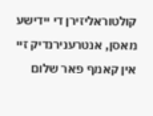קולטוראליזירן די יידישע מאסן, אנטרענירנדיק זיי אין קאמף פאר שלום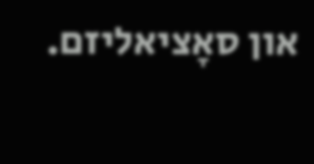און סאָציאליזם.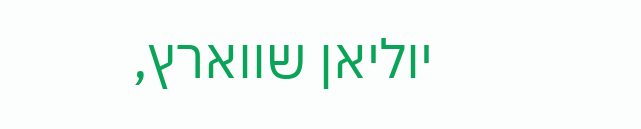יוליאן שווארץ,